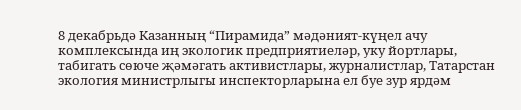8 декабрьдә Казанның “Пирамида” мәдәният-күңел ачу комплексында иң экологик предприятиеләр, уку йортлары, табигать сөюче җәмәгать активистлары, журналистлар, Татарстан экология министрлыгы инспекторларына ел буе зур ярдәм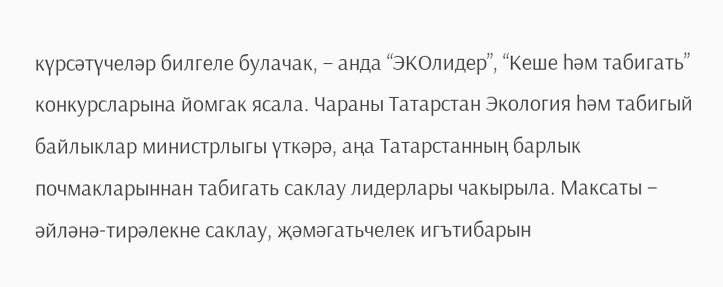күрсәтүчеләр билгеле булачак, – анда “ЭКОлидер”, “Кеше һәм табигать” конкурсларына йомгак ясала. Чараны Татарстан Экология һәм табигый байлыклар министрлыгы үткәрә, аңа Татарстанның барлык почмакларыннан табигать саклау лидерлары чакырыла. Максаты – әйләнә-тирәлекне саклау, җәмәгатьчелек игътибарын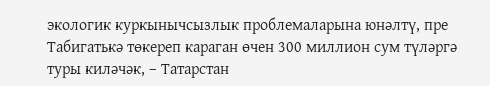экологик куркынычсызлык проблемаларына юнәлтү, пре
Табигатькә төкереп караган өчен 300 миллион сум түләргә туры киләчәк, – Татарстан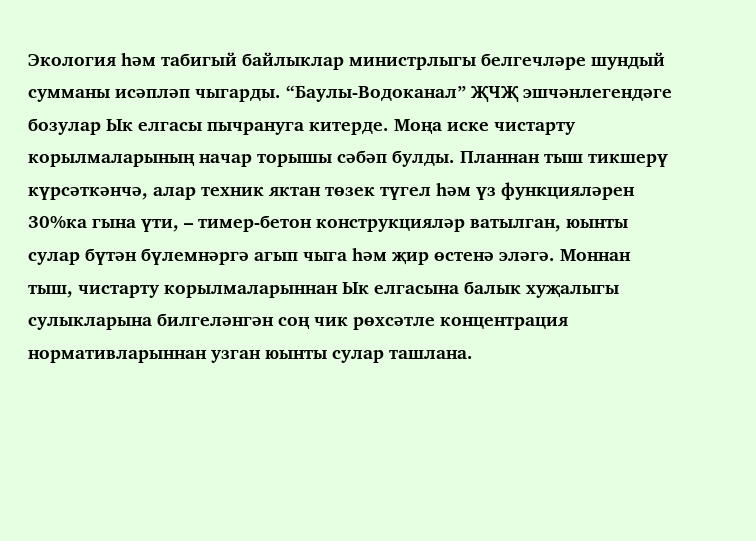Экология һәм табигый байлыклар министрлыгы белгечләре шундый сумманы исәпләп чыгарды. “Баулы-Водоканал” ҖЧҖ эшчәнлегендәге бозулар Ык елгасы пычрануга китерде. Моңа иске чистарту корылмаларының начар торышы сәбәп булды. Планнан тыш тикшерү күрсәткәнчә, алар техник яктан төзек түгел һәм үз функцияләрен 30%ка гына үти, – тимер-бетон конструкцияләр ватылган, юынты сулар бүтән бүлемнәргә агып чыга һәм җир өстенә эләгә. Моннан тыш, чистарту корылмаларыннан Ык елгасына балык хуҗалыгы сулыкларына билгеләнгән соң чик рөхсәтле концентрация нормативларыннан узган юынты сулар ташлана.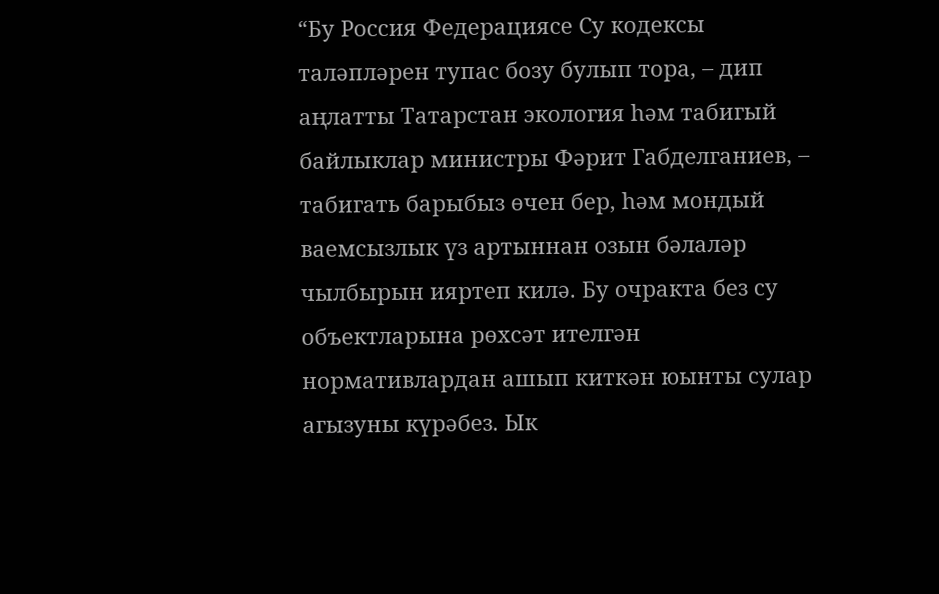“Бу Россия Федерациясе Су кодексы таләпләрен тупас бозу булып тора, – дип аңлатты Татарстан экология һәм табигый байлыклар министры Фәрит Габделганиев, – табигать барыбыз өчен бер, һәм мондый ваемсызлык үз артыннан озын бәлаләр чылбырын ияртеп килә. Бу очракта без су объектларына рөхсәт ителгән нормативлардан ашып киткән юынты сулар агызуны күрәбез. Ык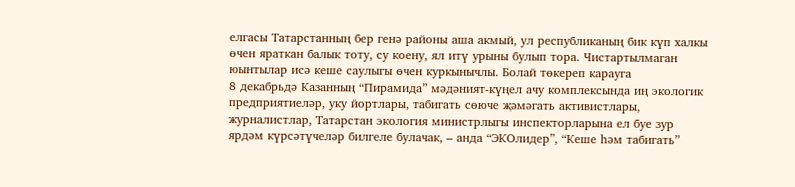елгасы Татарстанның бер генә районы аша акмый, ул республиканың бик күп халкы өчен яраткан балык тоту, су коену, ял итү урыны булып тора. Чистартылмаган юынтылар исә кеше саулыгы өчен куркынычлы. Болай төкереп карауга
8 декабрьдә Казанның “Пирамида” мәдәният-күңел ачу комплексында иң экологик предприятиеләр, уку йортлары, табигать сөюче җәмәгать активистлары, журналистлар, Татарстан экология министрлыгы инспекторларына ел буе зур ярдәм күрсәтүчеләр билгеле булачак, – анда “ЭКОлидер”, “Кеше һәм табигать”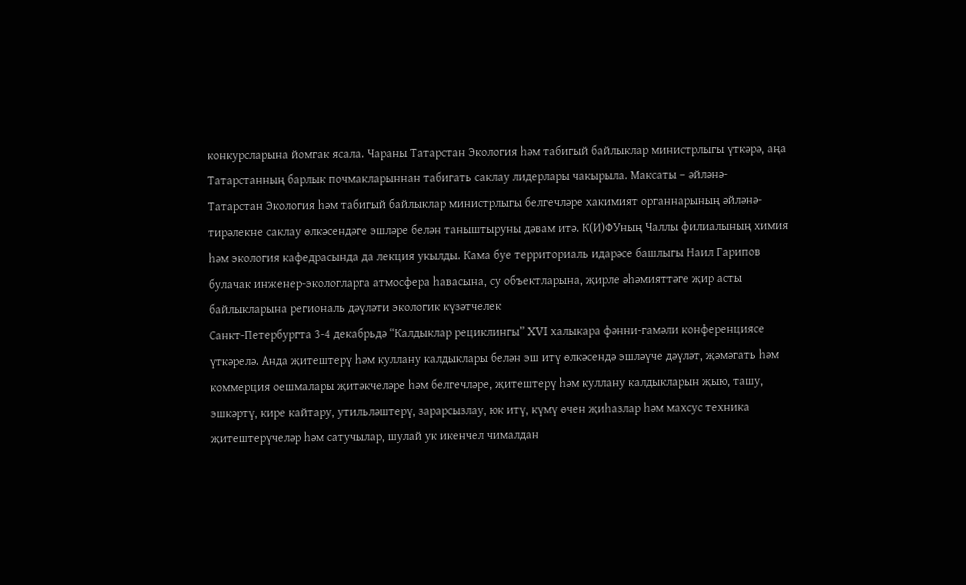конкурсларына йомгак ясала. Чараны Татарстан Экология һәм табигый байлыклар министрлыгы үткәрә, аңа Татарстанның барлык почмакларыннан табигать саклау лидерлары чакырыла. Максаты – әйләнә-
Татарстан Экология һәм табигый байлыклар министрлыгы белгечләре хакимият органнарының әйләнә-тирәлекне саклау өлкәсендәге эшләре белән таныштыруны дәвам итә. К(И)ФУның Чаллы филиалының химия һәм экология кафедрасында да лекция укылды. Кама буе территориаль идарәсе башлыгы Наил Гарипов булачак инженер-экологларга атмосфера һавасына, су объектларына, җирле әһәмияттәге җир асты байлыкларына региональ дәүләти экологик күзәтчелек
Санкт-Петербургта 3-4 декабрьдә “Калдыклар рециклингы” XVI халыкара фәнни-гамәли конференциясе үткәрелә. Анда җитештерү һәм куллану калдыклары белән эш итү өлкәсендә эшләүче дәүләт, җәмәгать һәм коммерция оешмалары җитәкчеләре һәм белгечләре, җитештерү һәм куллану калдыкларын җыю, ташу, эшкәртү, кире кайтару, утильләштерү, зарарсызлау, юк итү, күмү өчен җиһазлар һәм махсус техника җитештерүчеләр һәм сатучылар, шулай ук икенчел чималдан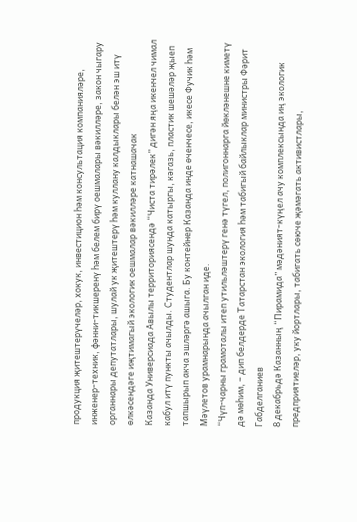продукция җитештерүчеләр, хокук, инвестицион һәм консультация компанияләре, инженер-техник, фәнни-тикшеренү һәм белем бирү оешмалары вәкилләре, закон чыгару органнары депутатлары, шулай ук җитештерү һәм куллану калдыклары белән эш итү өлкәсендәге иҗтимагый экологик оешмалар вәкилләре катнашачак
Казанда Универсиада Авылы территориясендә “Чиста тирәлек” дигән яңа икенчел чимал кабул итү пункты ачылды. Студентлар шунда катыргы, кәгазь, пластик шешәләр җыеп тапшырып акча эшләргә ашыга. Бу контейнер Казанда инде өченчесе, икесе Фучик һәм Мәүлетов урамнарында ачылган иде.
“Чүп-чарны грамоталы итеп утильләштерү генә түгел, полигоннарга йөкләнешне киметү дә мөһим, – дип белдерде Татарстан экология һәм табигый байлыклар министры Фәрит Габделганиев
8 декабрьдә Казанның “Пирамида” мәдәният-күңел ачу комплексында иң экологик предприятиеләр, уку йортлары, табигать сөюче җәмәгать активистлары,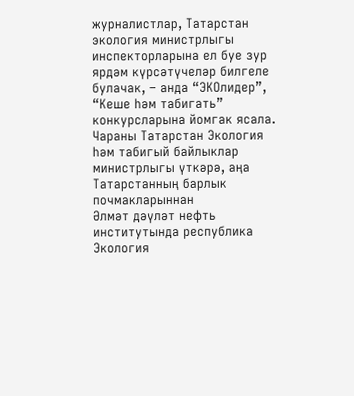журналистлар, Татарстан экология министрлыгы инспекторларына ел буе зур ярдәм күрсәтүчеләр билгеле булачак, – анда “ЭКОлидер”, “Кеше һәм табигать” конкурсларына йомгак ясала. Чараны Татарстан Экология һәм табигый байлыклар министрлыгы үткәрә, аңа Татарстанның барлык почмакларыннан
Әлмәт дәүләт нефть институтында республика Экология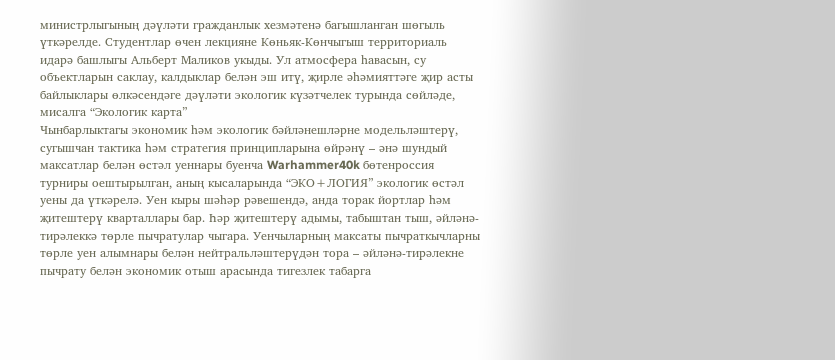министрлыгының дәүләти гражданлык хезмәтенә багышланган шөгыль үткәрелде. Студентлар өчен лекцияне Көньяк-Көнчыгыш территориаль идарә башлыгы Альберт Маликов укыды. Ул атмосфера һавасын, су объектларын саклау, калдыклар белән эш итү, җирле әһәмияттәге җир асты байлыклары өлкәсендәге дәүләти экологик күзәтчелек турында сөйләде, мисалга “Экологик карта”
Чынбарлыктагы экономик һәм экологик бәйләнешләрне модельләштерү, сугышчан тактика һәм стратегия принципларына өйрәнү – әнә шундый максатлар белән өстәл уеннары буенча Warhammer40k бөтенроссия турниры оештырылган, аның кысаларында “ЭКО+ЛОГИЯ” экологик өстәл уены да үткәрелә. Уен кыры шәһәр рәвешендә, анда торак йортлар һәм җитештерү кварталлары бар. Һәр җитештерү адымы, табыштан тыш, әйләнә-тирәлеккә төрле пычратулар чыгара. Уенчыларның максаты пычраткычларны төрле уен алымнары белән нейтральләштерүдән тора – әйләнә-тирәлекне пычрату белән экономик отыш арасында тигезлек табарга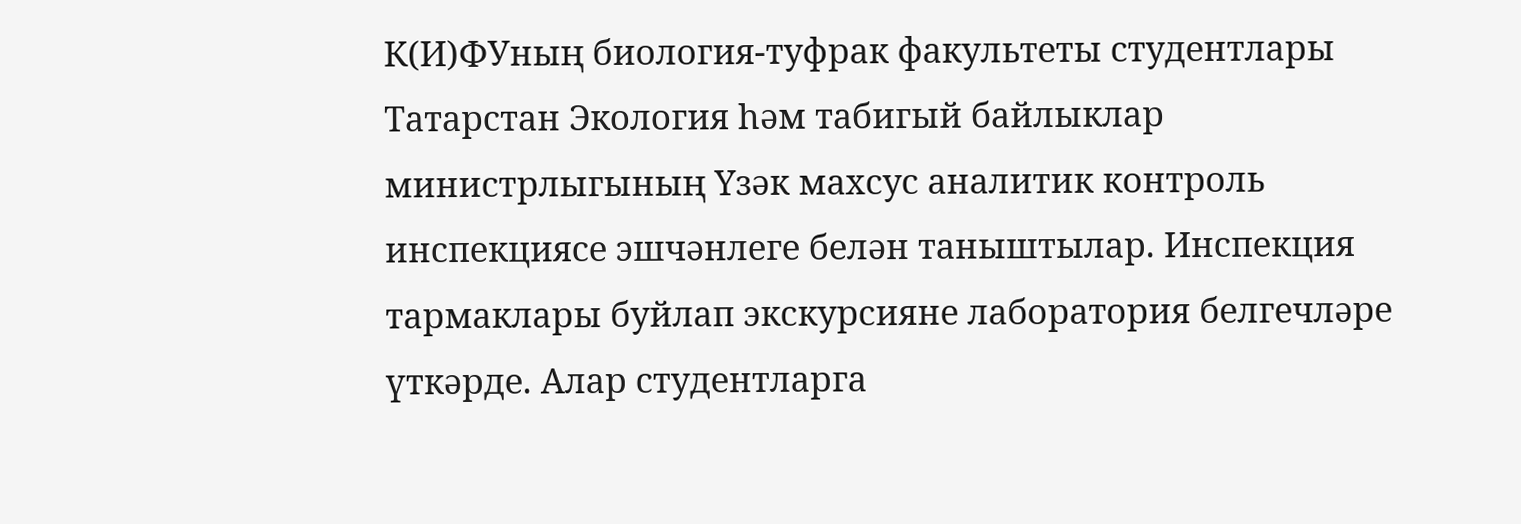К(И)ФУның биология-туфрак факультеты студентлары Татарстан Экология һәм табигый байлыклар министрлыгының Үзәк махсус аналитик контроль инспекциясе эшчәнлеге белән таныштылар. Инспекция тармаклары буйлап экскурсияне лаборатория белгечләре үткәрде. Алар студентларга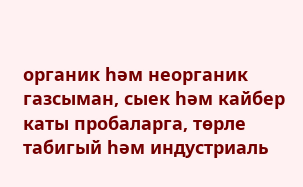органик һәм неорганик газсыман, сыек һәм кайбер каты пробаларга, төрле табигый һәм индустриаль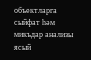объектларга сыйфат һәм микъдар анализы ясый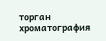торган хроматография